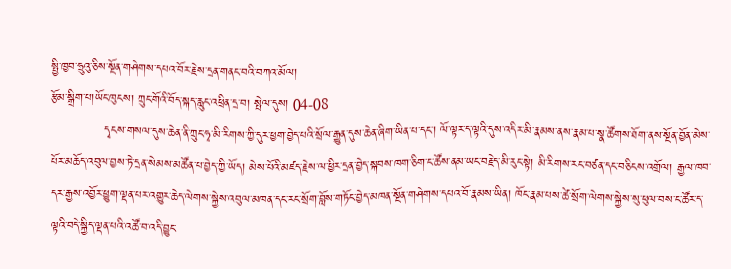སྤྱི་ཁྱབ་ཧྲུའུ་ཅིས་སྔོན་གཤེགས་དཔའ་བོར་རྗེས་དྲན་གནང་བའི་བཀའ་མོལ།
རྩོམ་སྒྲིག་པ།ཡོང་ཁུངས། ཀྲུང་གོའི་བོད་སྐད་རླུང་འཕྲིན་དྲ་བ། སྤེལ་དུས། 04-08
             དྭངས་གསལ་དུས་ཆེན་ནི་ཀྲུང་ཧྭ་མི་རིགས་ཀྱི་དུར་ཕྱག་བྱེད་པའི་སྲོལ་རྒྱུན་དུས་ཆེན་ཞིག་ཡིན་པ་དང་། ལོ་ལྟར་ད་ལྟའི་དུས་འདིར་མི་རྣམས་ནས་རྣམ་པ་སྣ་ཚོགས་ཐོག་ནས་སྔོན་བྱོན་མེས་པོར་མཆོད་འབུལ་བྱས་ཏེ་དྲན་སེམས་མཚོན་པ་བྱེད་ཀྱི་ཡོད། མེས་པོའི་མཛད་རྗེས་ལ་ཕྱིར་དྲན་བྱེད་སྐབས་ཁག་ཅིག་ང་ཚོས་ནམ་ཡང་བརྗེད་མི་རུང་སྟེ། མི་རིགས་རང་བཙན་དང་བཅིངས་འགྲོལ། རྒྱལ་ཁབ་དར་རྒྱས་འབྱོར་ཕྱུག་ལྡན་པར་འགྱུར་ཆེད་ལེགས་སྐྱེས་འབུལ་མཁན་དང་རང་སྲོག་བློས་གཏོང་བྱེད་མཁན་སྔོན་གཤེགས་དཔའ་བོ་རྣམས་ཡིན། ཁོང་རྣམ་པས་ཚེ་སྲོག་ལེགས་སྐྱེས་སུ་ཕུལ་བས་ང་ཚོར་ད་ལྟའི་བདེ་སྐྱིད་ལྡན་པའི་འཚོ་བ་འདི་བྱུང་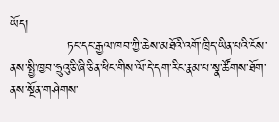ཡོད།
             ཏང་དང་རྒྱལ་ཁབ་ཀྱི་ཆེས་མཐོའི་འགོ་ཁྲིད་ཡིན་པའི་ངོས་ནས་སྤྱི་ཁྱབ་ཧྲུའུ་ཅི་ཞི་ཅིན་ཕིང་གིས་ལོ་དེ་དག་རིང་རྣམ་པ་སྣ་ཚོགས་ཐོག་ནས་སྔོན་གཤེགས་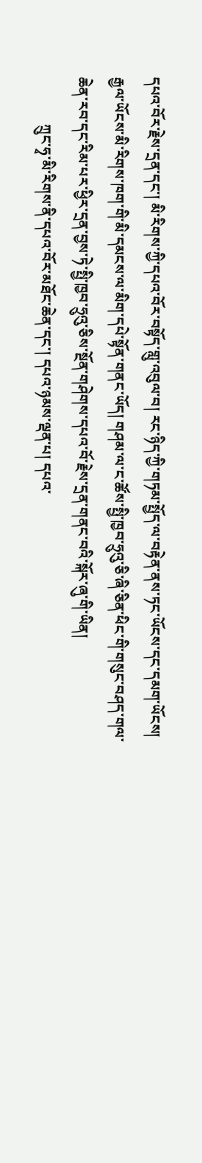དཔའ་བོར་རྗེས་དྲན་དང་། མི་རིགས་ཀྱི་དཔའ་བོར་བསྟོད་གླུ་འབུལ་བ། རང་ཉིད་ཀྱི་གཏམ་སྤྱོད་ལ་བརྟེན་ནས་ཏང་ཡོངས་དང་དམག་ཡོངས། རྒྱལ་ཡོངས་མི་རིགས་ཁག་གི་མི་དམངས་ལ་མིག་དཔེ་སྟོན་གནང་ཡོད། གཤམ་ལ་ང་ཚོས་སྤྱི་ཁྱབ་ཧྲུའུ་ཅི་ཞི་ཅིན་ཕིང་གི་གསུང་བཤད་གལ་ཆེན་རབ་དང་རིམ་པར་ཕྱིར་དྲན་བྱས་ཏེ་སྤྱི་ཁྱབ་ཧྲུའུ་ཅིས་སྔོན་གཤེགས་དཔའ་བོ་རྗེས་དྲན་གནང་བའི་སྐོར་ཞུ་གི་ཡིན།
             ཀྲུང་ཧྭ་མི་རིགས་ནི་དཔའ་བོར་མཐོང་ཆེན་དང་། དཔའ་ཉམས་ལྡན་པ། དཔའ་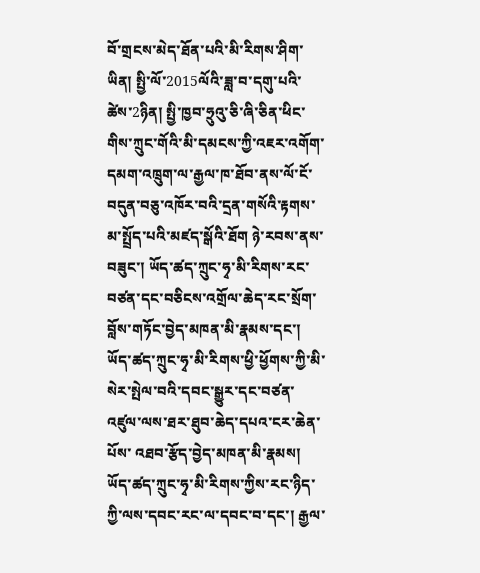བོ་གྲངས་མེད་ཐོན་པའི་མི་རིགས་ཤིག་ཡིན། སྤྱི་ལོ་2015ལོའི་ཟླ་བ་དགུ་པའི་ཚེས་2ཉིན། སྤྱི་ཁྱབ་ཧྲུའུ་ཅི་ཞི་ཅིན་ཕིང་གིས་ཀྲུང་གོའི་མི་དམངས་ཀྱི་འཇར་འགོག་དམག་འཁྲུག་ལ་རྒྱལ་ཁ་ཐོབ་ནས་ལོ་ངོ་བདུན་བཅུ་འཁོར་བའི་དྲན་གསོའི་རྟགས་མ་སྤྲོད་པའི་མཛད་སྒོའི་ཐོག ཉེ་རབས་ནས་བཟུང་། ཡོད་ཚད་ཀྲུང་ཧྭ་མི་རིགས་རང་བཙན་དང་བཅིངས་འགྲོལ་ཆེད་རང་སྲོག་བློས་གཏོང་བྱེད་མཁན་མི་རྣམས་དང་། ཡོད་ཚད་ཀྲུང་ཧྭ་མི་རིགས་ཕྱི་ཕྱོགས་ཀྱི་མི་སེར་སྤེལ་བའི་དབང་སྒྱུར་དང་བཙན་འཛུལ་ལས་ཐར་ཐུབ་ཆེད་དཔའ་ངར་ཆེན་པོས་ འཐབ་རྩོད་བྱེད་མཁན་མི་རྣམས། ཡོད་ཚད་ཀྲུང་ཧྭ་མི་རིགས་ཀྱིས་རང་ཉིད་ཀྱི་ལས་དབང་རང་ལ་དབང་བ་དང་། རྒྱལ་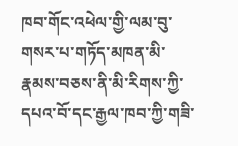ཁབ་གོང་འཕེལ་གྱི་ལམ་བུ་གསར་པ་གཏོད་མཁན་མི་རྣམས་བཅས་ནི་མི་རིགས་ཀྱི་དཔའ་བོ་དང་རྒྱལ་ཁབ་ཀྱི་གཟི་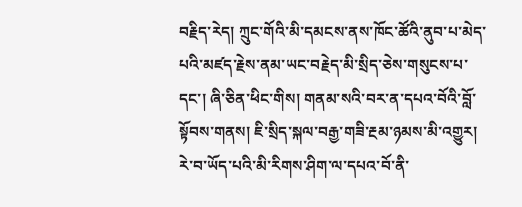བརྗིད་རེད། ཀྲུང་གོའི་མི་དམངས་ནས་ཁོང་ཚོའི་ནུབ་པ་མེད་པའི་མཛད་རྗེས་ནམ་ཡང་བརྗེད་མི་སྲིད་ཅེས་གསུངས་པ་དང་། ཞི་ཅིན་ཕིང་གིས། གནམ་སའི་བར་ན་དཔའ་བོའི་བློ་སྟོབས་གནས། ཇི་སྲིད་སྐལ་བརྒྱ་གཟི་རྔམ་ཉམས་མི་འགྱུར། རེ་བ་ཡོད་པའི་མི་རིགས་ཤིག་ལ་དཔའ་བོ་ནི་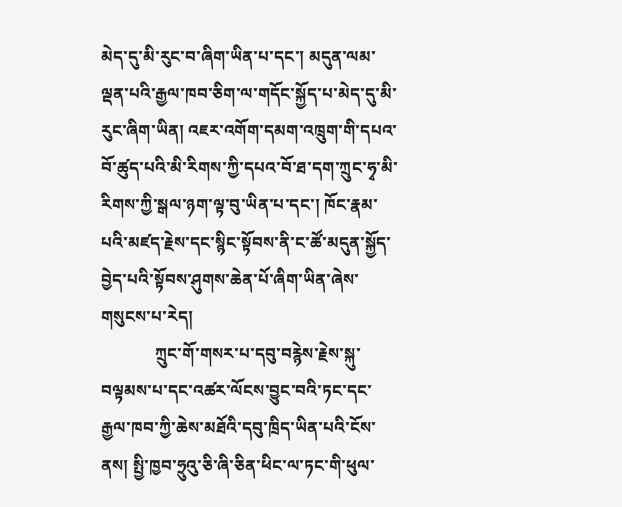མེད་དུ་མི་རུང་བ་ཞིག་ཡིན་པ་དང་། མདུན་ལམ་ལྡན་པའི་རྒྱལ་ཁབ་ཅིག་ལ་གདོང་སྐྱོད་པ་མེད་དུ་མི་རུང་ཞིག་ཡིན། འཇར་འགོག་དམག་འཁྲུག་གི་དཔའ་བོ་ཚུད་པའི་མི་རིགས་ཀྱི་དཔའ་བོ་ཐ་དག་ཀྲུང་ཧྭ་མི་རིགས་ཀྱི་སྒལ་ཉག་ལྟ་བུ་ཡིན་པ་དང་། ཁོང་རྣམ་པའི་མཛད་རྗེས་དང་སྙིང་སྟོབས་ནི་ང་ཚོ་མདུན་སྐྱོད་བྱེད་པའི་སྟོབས་ཤུགས་ཆེན་པོ་ཞིག་ཡིན་ཞེས་གསུངས་པ་རེད།
             ཀྲུང་གོ་གསར་པ་དབུ་བརྙེས་རྗེས་སྐུ་བལྟམས་པ་དང་འཚར་ལོངས་བྱུང་བའི་ཏང་དང་རྒྱལ་ཁབ་ཀྱི་ཆེས་མཐོའི་དབུ་ཁྲིད་ཡིན་པའི་ངོས་ནས། སྤྱི་ཁྱབ་ཧྲུའུ་ཅི་ཞི་ཅིན་ཕིང་ལ་ཏང་གི་ཕུལ་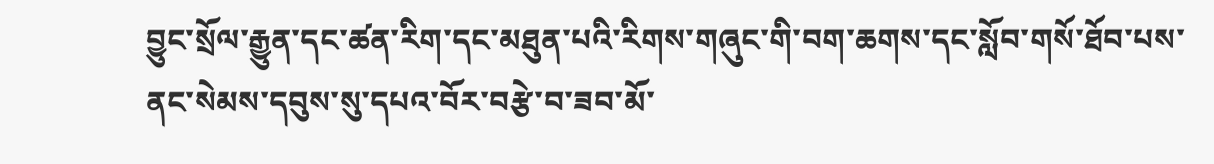བྱུང་སྲོལ་རྒྱུན་དང་ཚན་རིག་དང་མཐུན་པའི་རིགས་གཞུང་གི་བག་ཆགས་དང་སློབ་གསོ་ཐོབ་པས་ནང་སེམས་དབུས་སུ་དཔའ་བོར་བརྩེ་བ་ཟབ་མོ་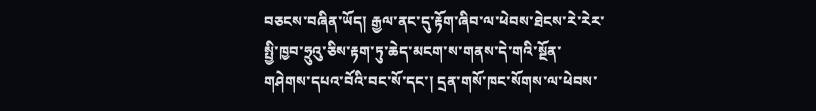བཅངས་བཞིན་ཡོད། རྒྱལ་ནང་དུ་རྟོག་ཞིབ་ལ་ཕེབས་ཐེངས་རེ་རེར་སྤྱི་ཁྱབ་ཧྲུའུ་ཅིས་རྟག་ཏུ་ཆེད་མངག་ས་གནས་དེ་གའི་སྔོན་གཤེགས་དཔའ་བོའི་བང་སོ་དང་། དྲན་གསོ་ཁང་སོགས་ལ་ཕེབས་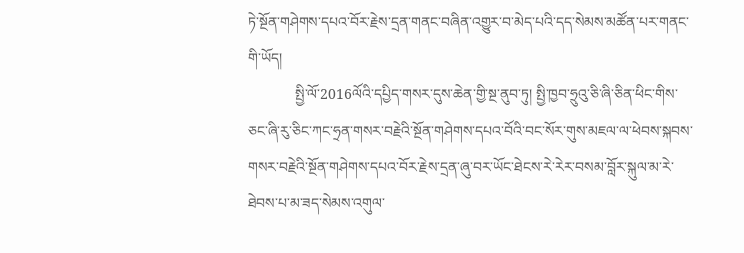ཏེ་སྔོན་གཤེགས་དཔའ་བོར་རྗེས་དྲན་གནང་བཞིན་འགྱུར་བ་མེད་པའི་དད་སེམས་མཚོན་པར་གནང་གི་ཡོད།
             སྤྱི་ལོ་2016ལོའི་དཔྱིད་གསར་དུས་ཆེན་གྱི་སྔ་ནུབ་ཏུ། སྤྱི་ཁྱབ་ཧྲུའུ་ཅི་ཞི་ཅིན་ཕིང་གིས་ཅང་ཞི་རུ་ཅིང་ཀང་ཧྲན་གསར་བརྗེའི་སྔོན་གཤེགས་དཔའ་བོའི་བང་སོར་གུས་མཇལ་ལ་ཕེབས་སྐབས་གསར་བརྗེའི་སྔོན་གཤེགས་དཔའ་བོར་རྗེས་དྲན་ཞུ་བར་ཡོང་ཐེངས་རེ་རེར་བསམ་བློར་སྐུལ་མ་རེ་ཐེབས་པ་མ་ཟད་སེམས་འགུལ་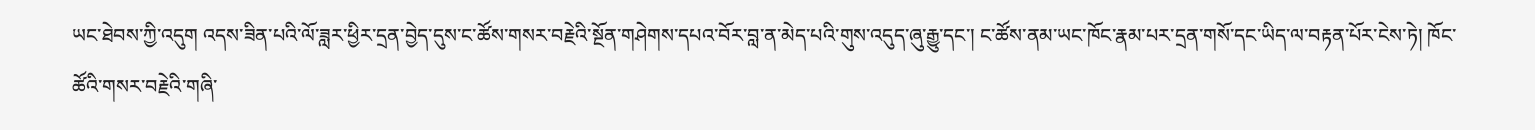ཡང་ཐེབས་ཀྱི་འདུག འདས་ཟིན་པའི་ལོ་ཟླར་ཕྱིར་དྲན་བྱེད་དུས་ང་ཚོས་གསར་བརྗེའི་སྔོན་གཤེགས་དཔའ་བོར་བླ་ན་མེད་པའི་གུས་འདུད་ཞུ་རྒྱུ་དང་། ང་ཚོས་ནམ་ཡང་ཁོང་རྣམ་པར་དྲན་གསོ་དང་ཡིད་ལ་བརྟན་པོར་ངེས་ཏེ། ཁོང་ཚོའི་གསར་བརྗེའི་གཞི་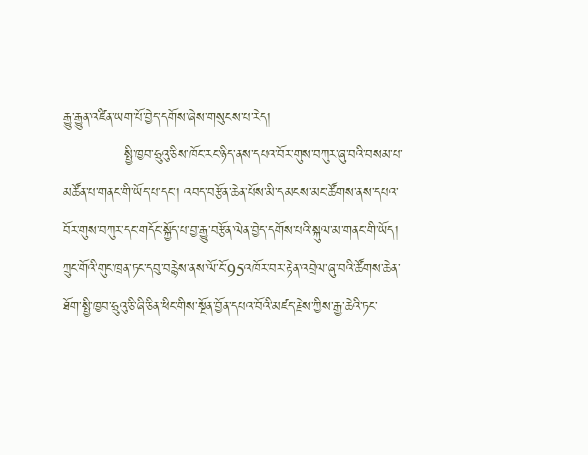རྒྱུ་རྒྱུན་འཛིན་ཡག་པོ་བྱེད་དགོས་ཞེས་གསུངས་པ་རེད།
             སྤྱི་ཁྱབ་ཧྲུའུ་ཅིས་ཁོང་རང་ཉིད་ནས་དཔའ་བོར་གུས་བཀུར་ཞུ་བའི་བསམ་པ་མཚོན་པ་གནང་གི་ཡོད་པ་དང་། འབད་བརྩོན་ཆེན་པོས་མི་དམངས་མང་ཚོགས་ནས་དཔའ་བོར་གུས་བཀུར་དང་གདོང་སྐྱོད་པ་བྱ་རྒྱུ་བརྩོན་ལེན་བྱེད་དགོས་པའི་སྐུལ་མ་གནང་གི་ཡོད། ཀྲུང་གོའི་གུང་ཁྲན་ཏང་དབུ་བརྙེས་ནས་ལོ་ངོ་95འཁོར་བར་རྟེན་འབྲེལ་ཞུ་བའི་ཚོགས་ཆེན་ཐོག་སྤྱི་ཁྱབ་ཧྲུའུ་ཅི་ཞི་ཅིན་ཕིང་གིས་སྔོན་བྱོན་དཔའ་བོའི་མཛད་རྗེས་ཀྱིས་རྒྱ་ཆེའི་ཏང་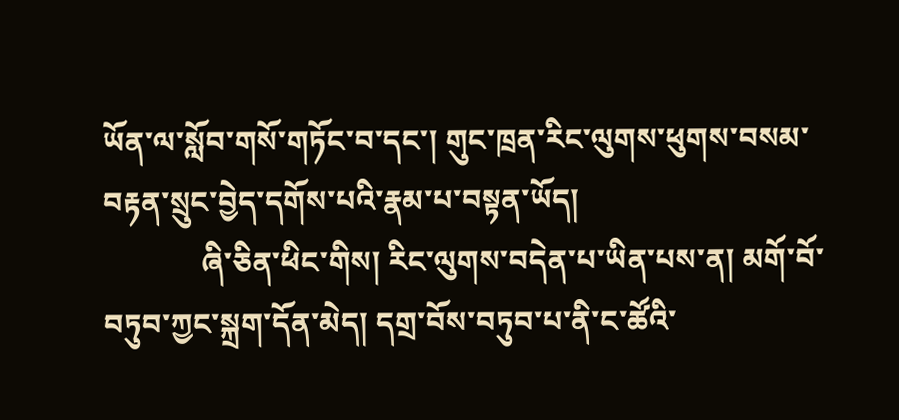ཡོན་ལ་སློབ་གསོ་གཏོང་བ་དང་། གུང་ཁྲན་རིང་ལུགས་ཕུགས་བསམ་བརྟན་སྲུང་བྱེད་དགོས་པའི་རྣམ་པ་བསྟན་ཡོད།
             ཞི་ཅིན་ཕིང་གིས། རིང་ལུགས་བདེན་པ་ཡིན་པས་ན། མགོ་བོ་བཏུབ་ཀྱང་སྐྲག་དོན་མེད། དགྲ་བོས་བཏུབ་པ་ནི་ང་ཚོའི་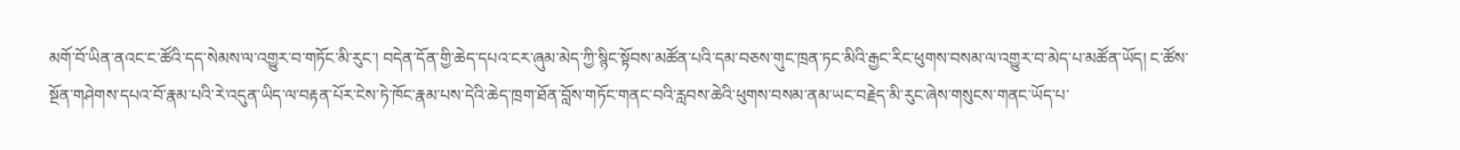མགོ་བོ་ཡིན་ནའང་ང་ཚོའི་དད་སེམས་ལ་འགྱུར་བ་གཏོང་མི་རུང་། བདེན་དོན་གྱི་ཆེད་དཔའ་ངར་ཞུམ་མེད་ཀྱི་སྙིང་སྟོབས་མཚོན་པའི་དམ་བཅས་གུང་ཁྲན་ཏང་མིའི་རྒྱང་རིང་ཕུགས་བསམ་ལ་འགྱུར་བ་མེད་པ་མཚོན་ཡོད། ང་ཚོས་སྔོན་གཤེགས་དཔའ་བོ་རྣམ་པའི་རེ་འདུན་ཡིད་ལ་བརྟན་པོར་ངེས་ཏེ་ཁོང་རྣམ་པས་དེའི་ཆེད་ཁྲག་ཐོན་བློས་གཏོང་གནང་བའི་རླབས་ཆེའི་ཕུགས་བསམ་ནམ་ཡང་བརྗེད་མི་རུང་ཞེས་གསུངས་གནང་ཡོད་པ་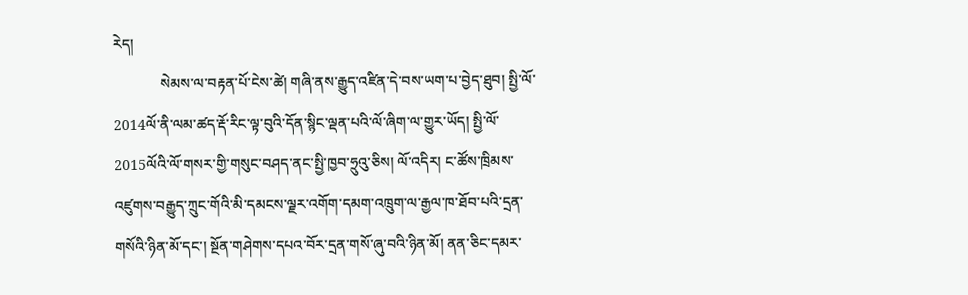རེད།
             སེམས་ལ་བརྟན་པོ་ངེས་ཚེ། གཞི་ནས་རྒྱུད་འཛིན་དེ་བས་ཡག་པ་བྱེད་ཐུབ། སྤྱི་ལོ་2014ལོ་ནི་ལམ་ཚད་རྡོ་རིང་ལྟ་བུའི་དོན་སྙིང་ལྡན་པའི་ལོ་ཞིག་ལ་གྱུར་ཡོད། སྤྱི་ལོ་2015ལོའི་ལོ་གསར་གྱི་གསུང་བཤད་ནང་སྤྱི་ཁྱབ་ཧྲུའུ་ཅིས། ལོ་འདིར། ང་ཚོས་ཁྲིམས་འཛུགས་བརྒྱུད་ཀྲུང་གོའི་མི་དམངས་ལྗར་འགོག་དམག་འཁྲུག་ལ་རྒྱལ་ཁ་ཐོབ་པའི་དྲན་གསོའི་ཉིན་མོ་དང་། སྔོན་གཤེགས་དཔའ་བོར་དྲན་གསོ་ཞུ་བའི་ཉིན་མོ། ནན་ཅིང་དམར་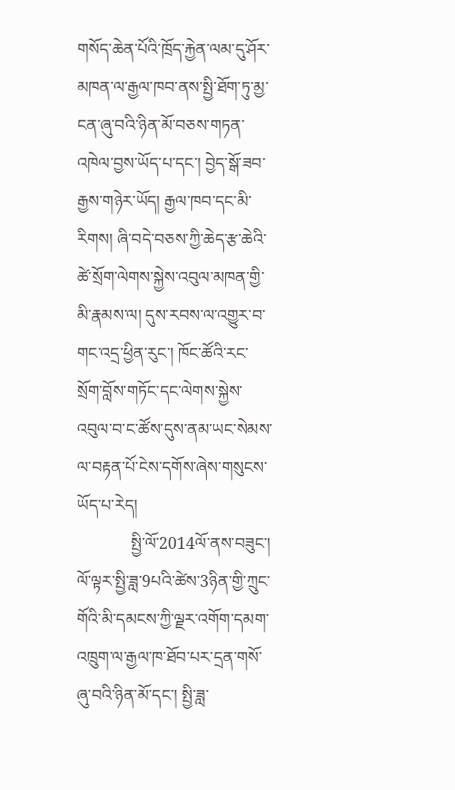གསོད་ཆེན་པོའི་ཁྲོད་རྐྱེན་ལམ་དུ་ཤོར་མཁན་ལ་རྒྱལ་ཁབ་ནས་སྤྱི་ཐོག་ཏུ་མྱ་ངན་ཞུ་བའི་ཉིན་མོ་བཅས་གཏན་འཁེལ་བྱས་ཡོད་པ་དང་། བྱེད་སྒོ་ཟབ་རྒྱས་གཉེར་ཡོད། རྒྱལ་ཁབ་དང་མི་རིགས། ཞི་བདེ་བཅས་ཀྱི་ཆེད་རྩ་ཆེའི་ཚེ་སྲོག་ལེགས་སྐྱེས་འབུལ་མཁན་གྱི་མི་རྣམས་ལ། དུས་རབས་ལ་འགྱུར་བ་གང་འདྲ་ཕྱིན་རུང་། ཁོང་ཚོའི་རང་སྲོག་བློས་གཏོང་དང་ལེགས་སྐྱེས་འབུལ་བ་ང་ཚོས་དུས་ནམ་ཡང་སེམས་ལ་བརྟན་པོ་ངེས་དགོས་ཞེས་གསུངས་ཡོད་པ་རེད།
             སྤྱི་ལོ་2014ལོ་ནས་བཟུང་། ལོ་ལྟར་སྤྱི་ཟླ་9པའི་ཚེས་3ཉིན་གྱི་ཀྲུང་གོའི་མི་དམངས་ཀྱི་ལྗར་འགོག་དམག་འཁྲུག་ལ་རྒྱལ་ཁ་ཐོབ་པར་དྲན་གསོ་ཞུ་བའི་ཉིན་མོ་དང་། སྤྱི་ཟླ་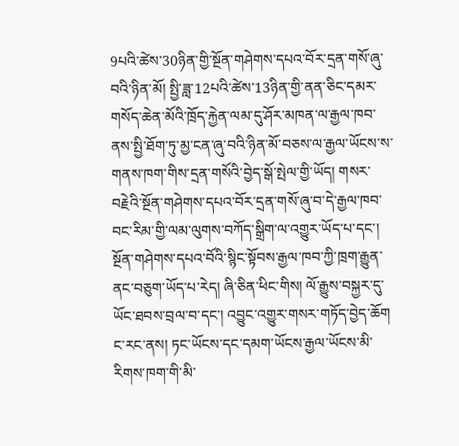9པའི་ཚེས་30ཉིན་གྱི་སྔོན་གཤེགས་དཔའ་བོར་དྲན་གསོ་ཞུ་བའི་ཉིན་མོ། སྤྱི་ཟླ་12པའི་ཚེས་13ཉིན་གྱི་ནན་ཅིང་དམར་གསོད་ཆེན་མོའི་ཁྲོད་རྐྱེན་ལམ་དུ་ཤོར་མཁན་ལ་རྒྱལ་ཁབ་ནས་སྤྱི་ཐོག་ཏུ་མྱ་ངན་ཞུ་བའི་ཉིན་མོ་བཅས་ལ་རྒྱལ་ཡོངས་ས་གནས་ཁག་གིས་དྲན་གསོའི་བྱེད་སྒོ་སྤེལ་གྱི་ཡོད། གསར་བརྗེའི་སྔོན་གཤེགས་དཔའ་བོར་དྲན་གསོ་ཞུ་བ་དེ་རྒྱལ་ཁབ་བང་རིམ་གྱི་ལམ་ལུགས་བཀོད་སྒྲིག་ལ་འགྱུར་ཡོད་པ་དང་། སྔོན་གཤེགས་དཔའ་བོའི་སྙིང་སྟོབས་རྒྱལ་ཁབ་ཀྱི་ཁྲག་རྒྱུན་ནང་བཅུག་ཡོད་པ་རེད། ཞི་ཅིན་ཕིང་གིས། ལོ་རྒྱུས་བསྐྱར་དུ་ཡོང་ཐབས་བྲལ་བ་དང་། འབྱུང་འགྱུར་གསར་གཏོད་བྱེད་ཆོག ང་རང་ནས། ཏང་ཡོངས་དང་དམག་ཡོངས་རྒྱལ་ཡོངས་མི་རིགས་ཁག་གི་མི་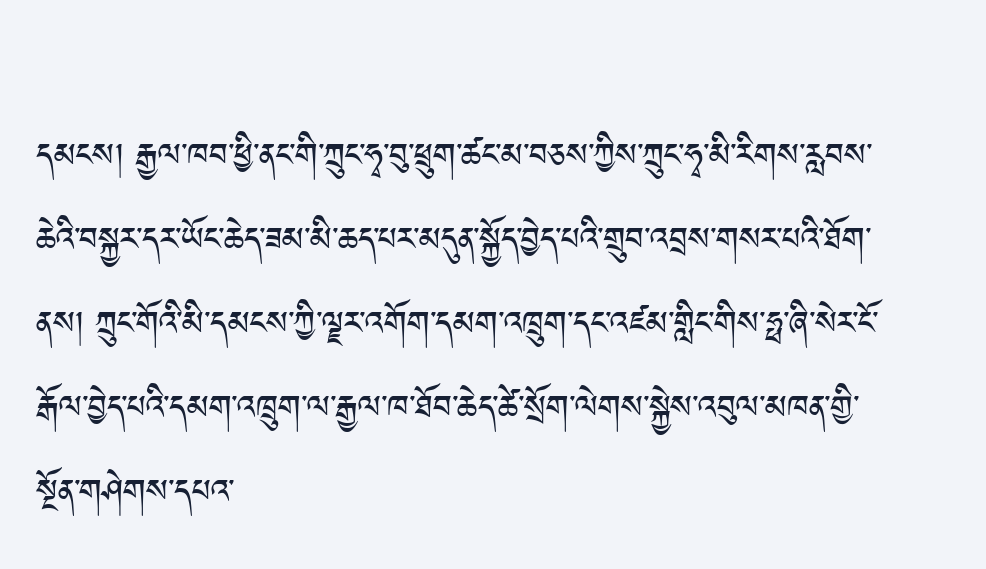དམངས། རྒྱལ་ཁབ་ཕྱི་ནང་གི་ཀྲུང་ཧྭ་བུ་ཕྲུག་ཚང་མ་བཅས་ཀྱིས་ཀྲུང་ཧྭ་མི་རིགས་རླབས་ཆེའི་བསྐྱར་དར་ཡོང་ཆེད་ཟམ་མི་ཆད་པར་མདུན་སྐྱོད་བྱེད་པའི་གྲུབ་འབྲས་གསར་པའི་ཐོག་ནས། ཀྲུང་གོའི་མི་དམངས་ཀྱི་ལྗར་འགོག་དམག་འཁྲུག་དང་འཛམ་གླིང་གིས་ཧྥ་ཞི་སེར་ངོ་རྒོལ་བྱེད་པའི་དམག་འཁྲུག་ལ་རྒྱལ་ཁ་ཐོབ་ཆེད་ཚེ་སྲོག་ལེགས་སྐྱེས་འབུལ་མཁན་གྱི་སྔོན་གཤེགས་དཔའ་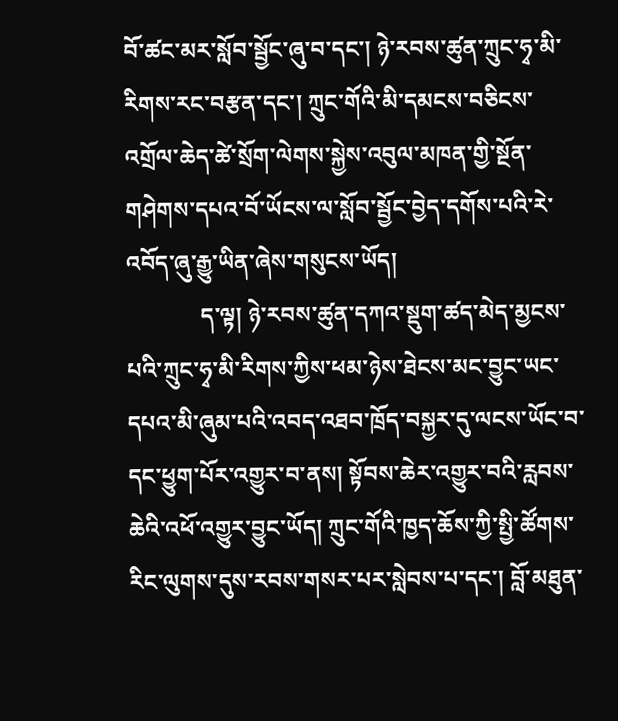བོ་ཚང་མར་སློབ་སྦྱོང་ཞུ་བ་དང་། ཉེ་རབས་ཚུན་ཀྲུང་ཧྭ་མི་རིགས་རང་བརྩན་དང་། ཀྲུང་གོའི་མི་དམངས་བཅིངས་འགྲོལ་ཆེད་ཚེ་སྲོག་ལེགས་སྐྱེས་འབུལ་མཁན་གྱི་སྔོན་གཤེགས་དཔའ་བོ་ཡོངས་ལ་སློབ་སྦྱོང་བྱེད་དགོས་པའི་རེ་འབོད་ཞུ་རྒྱུ་ཡིན་ཞེས་གསུངས་ཡོད།
             ད་ལྟ། ཉེ་རབས་ཚུན་དཀའ་སྡུག་ཚད་མེད་མྱངས་པའི་ཀྲུང་ཧྭ་མི་རིགས་ཀྱིས་ཕམ་ཉེས་ཐེངས་མང་བྱུང་ཡང་དཔའ་མི་ཞུམ་པའི་འབད་འཐབ་ཁྲོད་བསྐྱར་དུ་ལངས་ཡོང་བ་དང་ཕྱུག་པོར་འགྱུར་བ་ནས། སྟོབས་ཆེར་འགྱུར་བའི་རླབས་ཆེའི་འཕོ་འགྱུར་བྱུང་ཡོད། ཀྲུང་གོའི་ཁྱད་ཆོས་ཀྱི་སྤྱི་ཚོགས་རིང་ལུགས་དུས་རབས་གསར་པར་སླེབས་པ་དང་། བློ་མཐུན་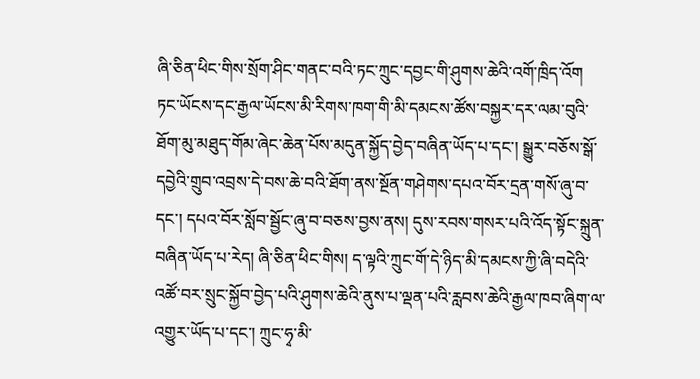ཞི་ཅིན་ཕིང་གིས་སྲོག་ཤིང་གནང་བའི་ཏང་ཀྲུང་དབྱང་གི་ཤུགས་ཆེའི་འགོ་ཁྲིད་འོག ཏང་ཡོངས་དང་རྒྱལ་ཡོངས་མི་རིགས་ཁག་གི་མི་དམངས་ཚོས་བསྐྱར་དར་ལམ་བུའི་ཐོག་མུ་མཐུད་གོམ་ཞེང་ཆེན་པོས་མདུན་སྐྱོད་བྱེད་བཞིན་ཡོད་པ་དང་། སྒྱུར་བཅོས་སྒོ་དབྱེའི་གྲུབ་འབྲས་དེ་བས་ཆེ་བའི་ཐོག་ནས་སྔོན་གཤེགས་དཔའ་བོར་དྲན་གསོ་ཞུ་བ་དང་། དཔའ་བོར་སློབ་སྦྱོང་ཞུ་བ་བཅས་བྱས་ནས། དུས་རབས་གསར་པའི་འོད་སྟོང་སྐྲུན་བཞིན་ཡོད་པ་རེད། ཞི་ཅིན་ཕིང་གིས། ད་ལྟའི་ཀྲུང་གོ་དེ་ཉིད་མི་དམངས་ཀྱི་ཞི་བདེའི་འཚོ་བར་སྲུང་སྐྱོབ་བྱེད་པའི་ཤུགས་ཆེའི་ནུས་པ་ལྡན་པའི་རླབས་ཆེའི་རྒྱལ་ཁབ་ཞིག་ལ་འགྱུར་ཡོད་པ་དང་། ཀྲུང་ཧྭ་མི་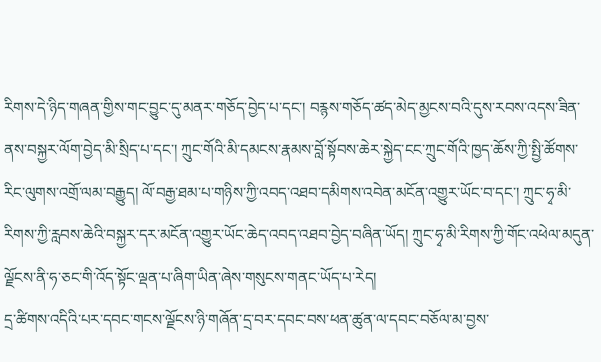རིགས་དེ་ཉིད་གཞན་གྱིས་གང་བྱུང་དུ་མནར་གཅོད་བྱེད་པ་དང་། བརྙས་གཅོད་ཚད་མེད་མྱངས་བའི་དུས་རབས་འདས་ཟིན་ནས་བསྐྱར་ལོག་བྱེད་མི་སྲིད་པ་དང་། ཀྲུང་གོའི་མི་དམངས་རྣམས་བློ་སྟོབས་ཆེར་སྐྱེད་ངང་ཀྲུང་གོའི་ཁྱད་ཆོས་ཀྱི་སྤྱི་ཚོགས་རིང་ལུགས་འགྲོ་ལམ་བརྒྱུད། ལོ་བརྒྱ་ཐམ་པ་གཉིས་ཀྱི་འབད་འཐབ་དམིགས་འབེན་མངོན་འགྱུར་ཡོང་བ་དང་། ཀྲུང་ཧྭ་མི་རིགས་ཀྱི་རླབས་ཆེའི་བསྐྱར་དར་མངོན་འགྱུར་ཡོང་ཆེད་འབད་འཐབ་བྱེད་བཞིན་ཡོད། ཀྲུང་ཧྭ་མི་རིགས་ཀྱི་གོང་འཕེལ་མདུན་ལྗོངས་ནི་ཧ་ཅང་གི་འོད་སྟོང་ལྡན་པ་ཞིག་ཡིན་ཞེས་གསུངས་གནང་ཡོད་པ་རེད།
དྲ་ཚིགས་འདིའི་པར་དབང་གངས་ལྗོངས་ཉི་གཞོན་དྲ་བར་དབང་བས་ཕན་ཚུན་ལ་དབང་བཅོལ་མ་བྱས་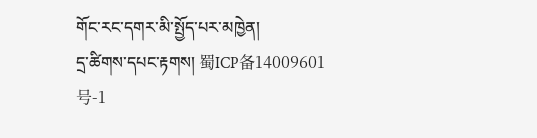གོང་རང་དགར་མི་སྤྱོད་པར་མཁྱེན།
དྲ་ཚིགས་དཔང་རྟགས། 蜀ICP备14009601号-1